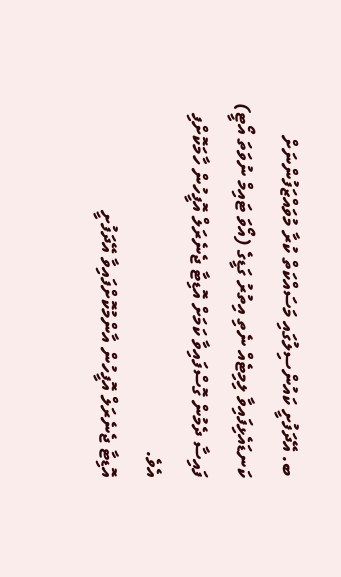ބ. އޭދަފުށީ ކައުންސިލުގައި މަސައްކަތް ކުރާ މުވައްޒަފުންނަށް ކަނޑައެޅިފައިވާ ލިމިޓެއް ނެތި އިތުރު ގަޑީގެ (އޯވަ ޓައިމް ނުވަތަ އޯޓީ) ފައިސާ ދެމުން ގޮސްފައިވާ ކަމަށް އޮޑިޓާ ޖެނެރަލް އޮފީހުން ހާމަކޮށްފި އެވެ.
އޮޑިޓާ ޖެނެރަލް އޮފީހުން އާންމުކޮށްފައިވާ އޭދަފުށީ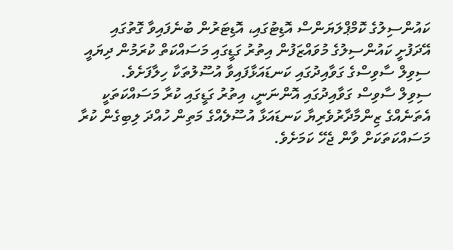ކައުންސިލުގެ ކޮމްޕްލަޔަންސް އޮޑިޓުގައި، އޮޑިޓަރުން ބުނެފައިވާ ގޮތުގައި އޭދަފުށީ ކައުންސިލުގެ މުވައްޒަފުން އިތުރު ގަޑީގައި މަސައްކަތް ކުރަމުން ދިޔައީ ސިވިލް ސާވިސްގެ ގަވާއިދުގައި ކަނޑައަޅާފައިވާ އުސޫލުތަކާ ހިލާފަށެވެ.
ސިވިލް ސާވިސް ގަވާއިދުގައި އޮންނަނީ، އިތުރު ގަޑީގައި ކުރާ މަސައްކަތަކީ އެތަނެއްގެ ޒިންމާދާރުވެރިޔާ ކަނޑައަޅާ އުސޫލެއްގެ މަތިން ހުއްދަ ލިބިގެން ކުރާ މަސައްކަތަކަށް ވާން ޖެހޭ ކަމަށެވެ.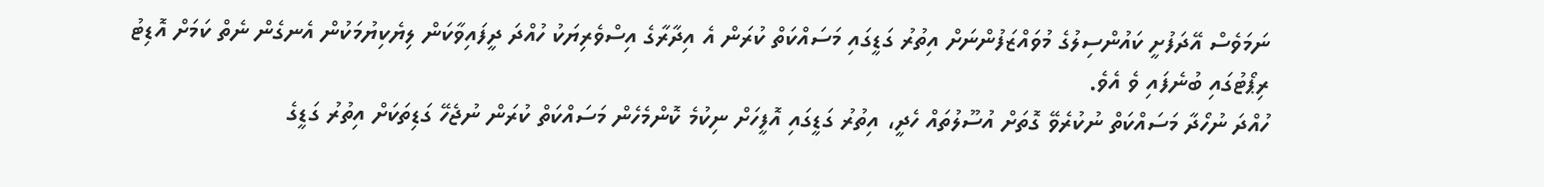ނަމަވެސް އޭދަފުށީ ކައުންސިލުގެ މުވައްޒަފުންނަށް އިތުރު ގަޑީގައި މަސައްކަތް ކުރަން އެ އިދާރާގެ އިސްވެރިޔަކު ހުއްދަ ދީފައިވާކަން ލިޔެކިޔުމަކުން އެނގެން ނެތް ކަމަށް އޮޑިޓު ރިޕޯޓުގައި ބުނެފައި ވެ އެވެ.
ހުއްދަ ނުހޯދާ މަސައްކަތް ނުކުރެވޭ ގޮތަށް އުސޫލުތައް ހެދީ، އިތުރު ގަޑީގައި އޮފީހަށް ނިކުމެ ކޮންމެހެން މަސައްކަތް ކުރަން ނުޖެހޭ ގަޑިތަކަށް އިތުރު ގަޑީގެ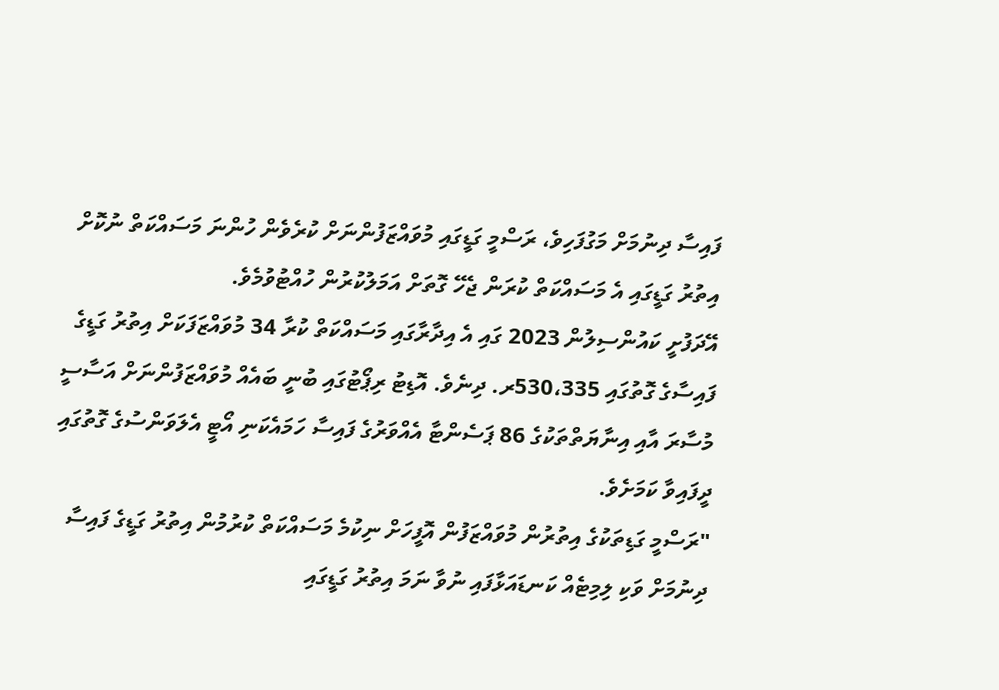ފައިސާ ދިނުމަށް މަގުފަހިވެ، ރަސްމީ ގަޑީގައި މުވައްޒަފުންނަށް ކުރެވެން ހުންނަ މަސައްކަތް ނުކޮށް އިތުރު ގަޑީގައި އެ މަސައްކަތް ކުރަން ޖެހޭ ގޮތަށް އަމަލުކުރުން ހުއްޓުވުމެވެ.
އޭދަފުށީ ކައުންސިލުން 2023 ގައި އެ އިދާރާގައި މަސައްކަތް ކުރާ 34 މުވައްޒަފަކަށް އިތުރު ގަޑީގެ ފައިސާގެ ގޮތުގައި 530،335ރ. ދިނެވެ. އޮޑިޓު ރިޕޯޓުގައި ބުނީ ބައެއް މުވައްޒަފުންނަށް އަސާސީ މުސާރަ އާއި އިނާޔަތްތަކުގެ 86 ޕަސެންޓާ އެއްވަރުގެ ފައިސާ ހަމައެކަނި އޯޓީ އެލަވަންސުގެ ގޮތުގައި ދީފައިވާ ކަމަށެވެ.
"ރަސްމީ ގަޑިތަކުގެ އިތުރުން މުވައްޒަފުން އޮފީހަށް ނިކުމެ މަސައްކަތް ކުރުމުން އިތުރު ގަޑީގެ ފައިސާ ދިނުމަށް ވަކި ލިމިޓެއް ކަނޑައަޅާފައި ނުވާ ނަމަ އިތުރު ގަޑީގައި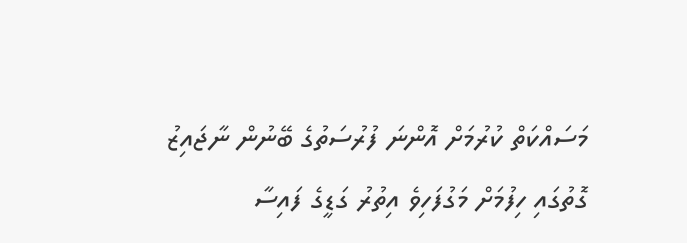މަސައްކަތް ކުރުމަށް އޮންނަ ފުރުސަތުގެ ބޭނުން ނާޖައިޒު ގޮތުގައި ހިފުމަށް މަގުފަހިވެ އިތުރު ގަޑީގެ ފައިސާ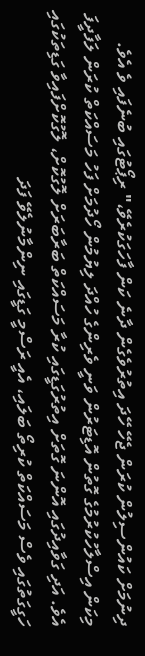ދިނުމަށް ކައުންސިލުން ކުރަން ޖެހޭ ހޭދަ އިތުރުވެގެން ދާނެ ކަން ފާހަގަކުރެވޭ،" ރިޕޯޓުގައި ބުނެފައި ވެ އެވެ.
މިކަން އިސްލާހުކުރުމުގެ ގޮތުން އޮޑިޓަރުން ވަނީ ވެރިންގެ ހުއްދަ ލިޔުމުން ހޯދުމަށް ފަހު މަސައްކަތް ކުރަން ލަފާދީފަ އެވެ. އަދި ގަވާއިދުގައި އޮންނަ ގޮތަށް އިތުރުގަޑީގައި ކުރާ މަސައްކަތް ބަރާބަރަށް ލޮގުކޮށް، ލޮގުކޮށްފައިވާ ގަޑިތަކުގައި ހަގީގަތުގައި ވެސް މަސައްކަތް ކުރިތޯ ބަލައި، އެއީ ރަސްމީ ގަޑީގައި ނިންމާނުލެވޭ ފަދަ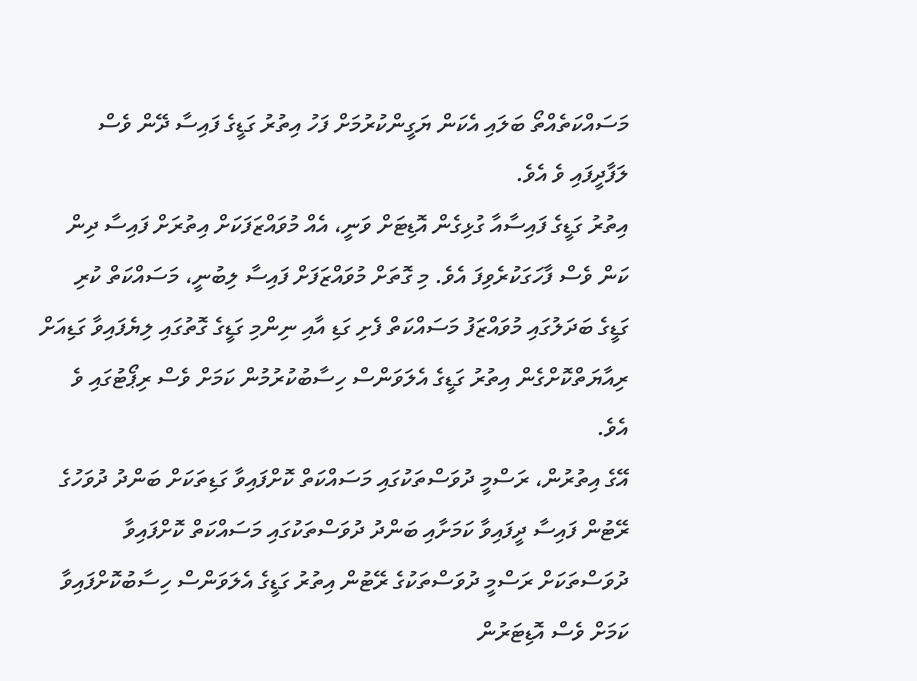މަސައްކަތެއްތޯ ބަލައި އެކަން ޔަގީންކުރުމަށް ފަހު އިތުރު ގަޑީގެ ފައިސާ ދޭން ވެސް ލަފާދީފައި ވެ އެވެ.
އިތުރު ގަޑީގެ ފައިސާއާ ގުޅިގެން އޮޑިޓަށް ވަނީ، އެއް މުވައްޒަފަކަށް އިތުރަށް ފައިސާ ދިން ކަން ވެސް ފާހަގަކުރެވިފަ އެވެ. މި ގޮތަށް މުވައްޒަފަށް ފައިސާ ލިބުނީ، މަސައްކަތް ކުރި ގަޑީގެ ބަދަލުގައި މުވައްޒަފު މަސައްކަތް ފެށި ގަޑި އާއި ނިންމި ގަޑީގެ ގޮތުގައި ލިޔެފައިވާ ގަޑިއަށް ރިއާޔަތްކޮށްގެން އިތުރު ގަޑީގެ އެލަވަންސް ހިސާބުކުރުމުން ކަމަށް ވެސް ރިޕޯޓުގައި ވެ އެވެ.
އޭގެ އިތުރުން، ރަސްމީ ދުވަސްތަކުގައި މަސައްކަތް ކޮށްފައިވާ ގަޑިތަކަށް ބަންދު ދުވަހުގެ ރޭޓުން ފައިސާ ދީފައިވާ ކަމަށާއި ބަންދު ދުވަސްތަކުގައި މަސައްކަތް ކޮށްފައިވާ ދުވަސްތަކަށް ރަސްމީ ދުވަސްތަކުގެ ރޭޓުން އިތުރު ގަޑީގެ އެލަވަންސް ހިސާބުކޮށްފައިވާ ކަމަށް ވެސް އޮޑިޓަރުން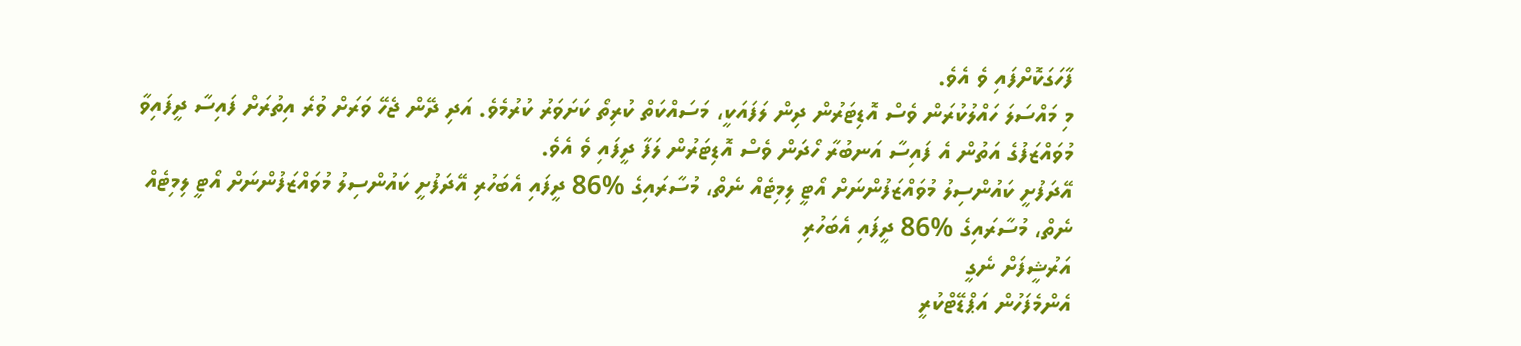ފާހަގަކޮށްފައި ވެ އެވެ.
މި މައްސަލަ ހައްލުކުރަން ވެސް އޮޑިޓަރުން ދިން ލަފައަކީ، މަސައްކަތް ކުރިތޯ ކަށަވަރު ކުރުމެވެ. އަދި ދޭން ޖެހޭ ވަރަށް ވުރެ އިތުރަށް ފައިސާ ދީފައިވާ މުވައްޒަފުގެ އަތުން އެ ފައިސާ އަނބުރާ ހޯދަން ވެސް އޮޑިޓަރުން ލަފާ ދީފައި ވެ އެވެ.
އޭދަފުށީ ކައުންސިލު މުވައްޒަފުންނަށް އޯޓީ ލިމިޓެއް ނެތް، މުސާރައިގެ %86 ދީފައި އެބަހުރި އޭދަފުށީ ކައުންސިލު މުވައްޒަފުންނަށް އޯޓީ ލިމިޓެއް ނެތް، މުސާރައިގެ %86 ދީފައި އެބަހުރި
އަރުޝީފަށް ނެގީ
އެންމެފަހުން އަޕްޑޭޓްކުރީ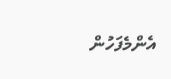އެންމެފަހުން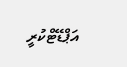އަޕްޑޭޓްކުރީ